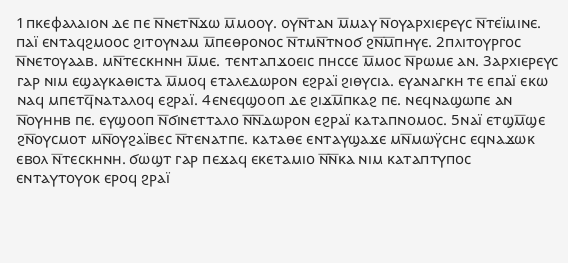1ⲡⲕⲉⲫⲁⲗⲁⲓⲟⲛ ⲇⲉ ⲡⲉ ⲛ̅ⲛⲉⲧⲛ̅ϫⲱ ⲙ̅ⲙⲟⲟⲩ. ⲟⲩⲛ̅ⲧⲁⲛ ⲙ̅ⲙⲁⲩ ⲛ̅ⲟⲩⲁⲣⲭⲓⲉⲣⲉⲩⲥ ⲛ̅ⲧⲉⲓ̈ⲙⲓⲛⲉ. ⲡⲁⲓ̈ ⲉⲛⲧⲁϥϩⲙⲟⲟⲥ ϩⲓⲧⲟⲩⲛⲁⲙ ⲙ̅ⲡⲉⲑⲣⲟⲛⲟⲥ ⲛ̅ⲧⲙⲛ̅ⲧⲛⲟϭ ϩⲛ̅ⲙ̅ⲡⲏⲩⲉ. 2ⲡⲗⲓⲧⲟⲩⲣⲅⲟⲥ ⲛ̅ⲛⲉⲧⲟⲩⲁⲁⲃ. ⲙⲛ̅ⲧⲉⲥⲕⲏⲛⲏ ⲙ̅ⲙⲉ. ⲧⲉⲛⲧⲁⲡϫⲟⲉⲓⲥ ⲡⲏⲥⲥⲉ ⲙ̅ⲙⲟⲥ ⲛ̅ⲣⲱⲙⲉ ⲁⲛ. 3ⲁⲣⲭⲓⲉⲣⲉⲩⲥ ⲅⲁⲣ ⲛⲓⲙ ⲉϣⲁⲩⲕⲁⲑⲓⲥⲧⲁ ⲙ̅ⲙⲟϥ ⲉⲧⲁⲗⲉⲇⲱⲣⲟⲛ ⲉϩⲣⲁⲓ̈ ϩⲓⲑⲩⲥⲓⲁ. ⲉⲩⲁⲛⲁⲅⲕⲏ ⲧⲉ ⲉⲡⲁⲓ̈ ⲉⲕⲱ ⲛⲁϥ ⲙⲡⲉⲧϥ̅ⲛⲁⲧⲁⲗⲟϥ ⲉϩⲣⲁⲓ̈. 4ⲉⲛⲉϥϣⲟⲟⲡ ⲇⲉ ϩⲓϫⲙ̅ⲡⲕⲁϩ ⲡⲉ. ⲛⲉϥⲛⲁϣⲱⲡⲉ ⲁⲛ ⲛ̅ⲟⲩⲏⲏⲃ ⲡⲉ. ⲉⲩϣⲟⲟⲡ ⲛ̅ϭⲓⲛⲉⲧⲧⲁⲗⲟ ⲛ̅ⲛ̅ⲇⲱⲣⲟⲛ ⲉϩⲣⲁⲓ̈ ⲕⲁⲧⲁⲡⲛⲟⲙⲟⲥ. 5ⲛⲁⲓ̈ ⲉⲧϣⲙ̅ϣⲉ ϩⲛ̅ⲟⲩⲥⲙⲟⲧ ⲙⲛ̅ⲟⲩϩⲁⲓ̈ⲃⲉⲥ ⲛ̅ⲧⲉⲛⲁⲧⲡⲉ. ⲕⲁⲧⲁⲑⲉ ⲉⲛⲧⲁⲩϣⲁϫⲉ ⲙⲛ̅ⲙⲱⲩ̈ⲥⲏⲥ ⲉϥⲛⲁϫⲱⲕ ⲉⲃⲟⲗ ⲛ̅ⲧⲉⲥⲕⲏⲛⲏ. ϭⲱϣⲧ ⲅⲁⲣ ⲡⲉϫⲁϥ ⲉⲕⲉⲧⲁⲙⲓⲟ ⲛ̅ⲛ̅ⲕⲁ ⲛⲓⲙ ⲕⲁⲧⲁⲡⲧⲩⲡⲟⲥ ⲉⲛⲧⲁⲩⲧⲟⲩⲟⲕ ⲉⲣⲟϥ ϩⲣⲁⲓ̈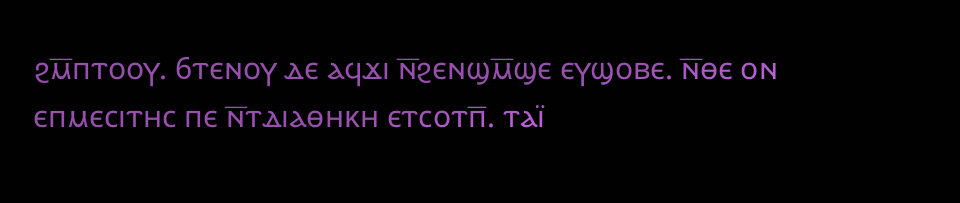ϩⲙ̅ⲡⲧⲟⲟⲩ. 6ⲧⲉⲛⲟⲩ ⲇⲉ ⲁϥϫⲓ ⲛ̅ϩⲉⲛϣⲙ̅ϣⲉ ⲉⲩϣⲟⲃⲉ. ⲛ̅ⲑⲉ ⲟⲛ ⲉⲡⲙⲉⲥⲓⲧⲏⲥ ⲡⲉ ⲛ̅ⲧⲇⲓⲁⲑⲏⲕⲏ ⲉⲧⲥⲟⲧⲡ̅. ⲧⲁⲓ̈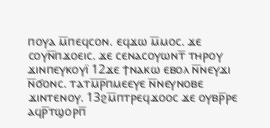ⲡⲟⲩⲁ ⲙ̅ⲡⲉϥⲥⲟⲛ. ⲉϥϫⲱ ⲙ̅ⲙⲟⲥ. ϫⲉ ⲥⲟⲩⲛ̅ⲡϫⲟⲉⲓⲥ. ϫⲉ ⲥⲉⲛⲁⲥⲟⲩⲱⲛⲧ̅ ⲧⲏⲣⲟⲩ ϫⲓⲛⲡⲉⲩⲕⲟⲩⲓ̈ 12ϫⲉ ϯⲛⲁⲕⲱ ⲉⲃⲟⲗ ⲛ̅ⲛⲉⲩϫⲓ ⲛ̅ϭⲟⲛⲥ. ⲧⲁⲧⲙ̅ⲣ̅ⲡⲙⲉⲉⲩⲉ ⲛ̅ⲛⲉⲩⲛⲟⲃⲉ ϫⲓⲛⲧⲉⲛⲟⲩ. 13ϩⲙ̅ⲡⲧⲣⲉϥϫⲟⲟⲥ ϫⲉ ⲟⲩⲃⲣ̅ⲣⲉ ⲁϥⲣ̅ⲧϣⲟⲣⲡ̅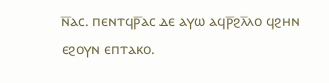ⲛ̅ⲁⲥ. ⲡⲉⲛⲧϥⲣ̅ⲁⲥ ⲇⲉ ⲁⲩⲱ ⲁϥⲣ̅ϩⲗ̅ⲗⲟ ϥϩⲏⲛ ⲉϩⲟⲩⲛ ⲉⲡⲧⲁⲕⲟ.